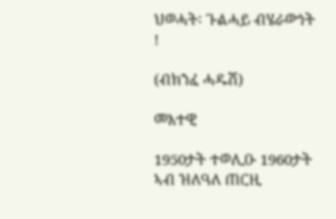ህወሓት፡ ጉልሓይ ብሄራውነት !

(ብክንፈ ሓዱሽ)

መእተዊ

1950ታት ተወሊዑ 1960ታት ኣብ ዝለዓለ ጠርዚ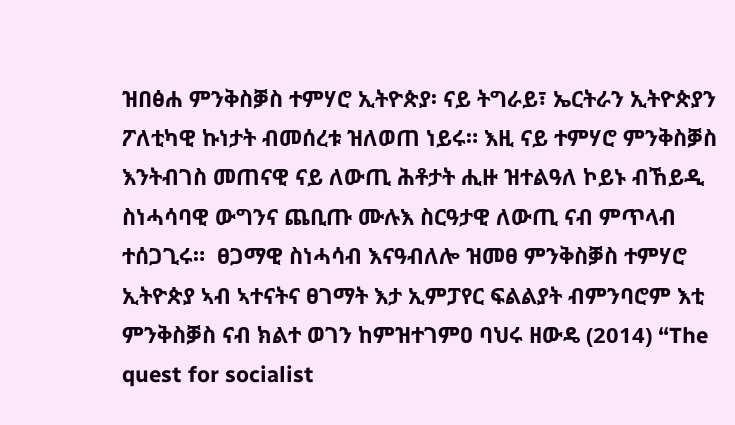ዝበፅሐ ምንቅስቓስ ተምሃሮ ኢትዮጵያ፡ ናይ ትግራይ፣ ኤርትራን ኢትዮጵያን  ፖለቲካዊ ኩነታት ብመሰረቱ ዝለወጠ ነይሩ። እዚ ናይ ተምሃሮ ምንቅስቓስ እንትብገስ መጠናዊ ናይ ለውጢ ሕቶታት ሒዙ ዝተልዓለ ኮይኑ ብኸይዲ ስነሓሳባዊ ውግንና ጨቢጡ ሙሉእ ስርዓታዊ ለውጢ ናብ ምጥላብ ተሰጋጊሩ።  ፀጋማዊ ስነሓሳብ እናዓብለሎ ዝመፀ ምንቅስቓስ ተምሃሮ ኢትዮጵያ ኣብ ኣተናትና ፀገማት እታ ኢምፓየር ፍልልያት ብምንባሮም እቲ ምንቅስቓስ ናብ ክልተ ወገን ከምዝተገምዐ ባህሩ ዘውዴ (2014) “The quest for socialist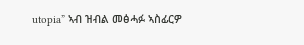utopia” ኣብ ዝብል መፅሓፉ ኣስፊርዎ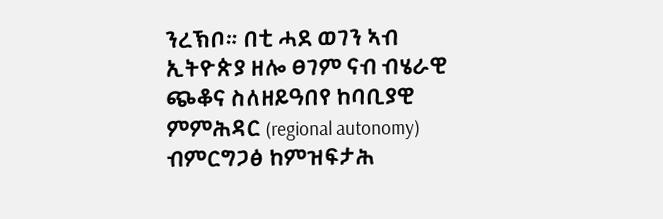ንረኽቦ። በቲ ሓደ ወገን ኣብ ኢትዮጵያ ዘሎ ፀገም ናብ ብሄራዊ ጭቆና ስለዘይዓበየ ከባቢያዊ ምምሕዳር (regional autonomy) ብምርግጋፅ ከምዝፍታሕ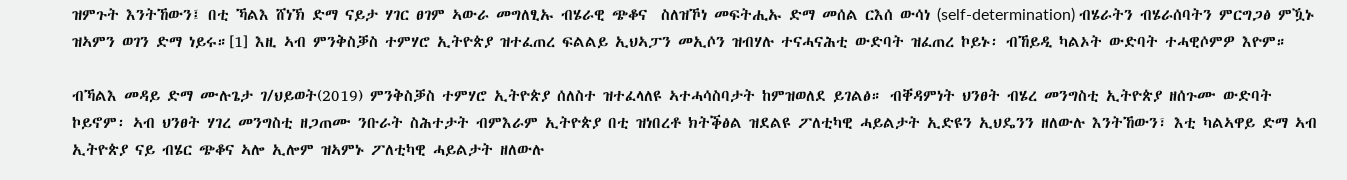ዝምጉት እንትኸውን፤ በቲ ኻልእ ሸነኽ ድማ ናይታ ሃገር ፀገም ኣውራ መግለፂኡ ብሄራዊ ጭቆና  ስለዝኾነ መፍትሒኡ ድማ መሰል ርእሰ ውሳነ (self-determination) ብሄራትን ብሄራሰባትን ምርግጋፅ ምዃኑ ዝኣምን ወገን ድማ ነይሩ።[1] እዚ ኣብ ምንቅስቓስ ተምሃሮ ኢትዮጵያ ዝተፈጠረ ፍልልይ ኢህኣፓን መኢሶን ዝብሃሉ ተናሓናሕቲ ውድባት ዝፈጠረ ኮይኑ፡ ብኸይዲ ካልኦት ውድባት ተሓዊሶምዎ እዮም።

ብኻልእ መዳይ ድማ ሙሉጌታ ገ/ህይወት(2019) ምንቅስቓስ ተምሃሮ ኢትዮጵያ ሰለስተ ዝተፈላለዩ ኣተሓሳስባታት ከምዝወለደ ይገልፅ። ብቐዳምነት ህንፀት ብሄረ መንግስቲ ኢትዮጵያ ዘሰጉሙ ውድባት ኮይኖም፡ ኣብ ህንፀት ሃገረ መንግስቲ ዘጋጠሙ ንቡራት ስሕተታት ብምእራም ኢትዮጵያ በቲ ዝነበረቶ ክትቕፅል ዝደልዩ ፖለቲካዊ ሓይልታት ኢድዩን ኢህዴንን ዘለውሉ እንትኸውን፣ እቲ ካልኣዋይ ድማ ኣብ ኢትዮጵያ ናይ ብሄር ጭቆና ኣሎ ኢሎም ዝኣምኑ ፖለቲካዊ ሓይልታት ዘለውሉ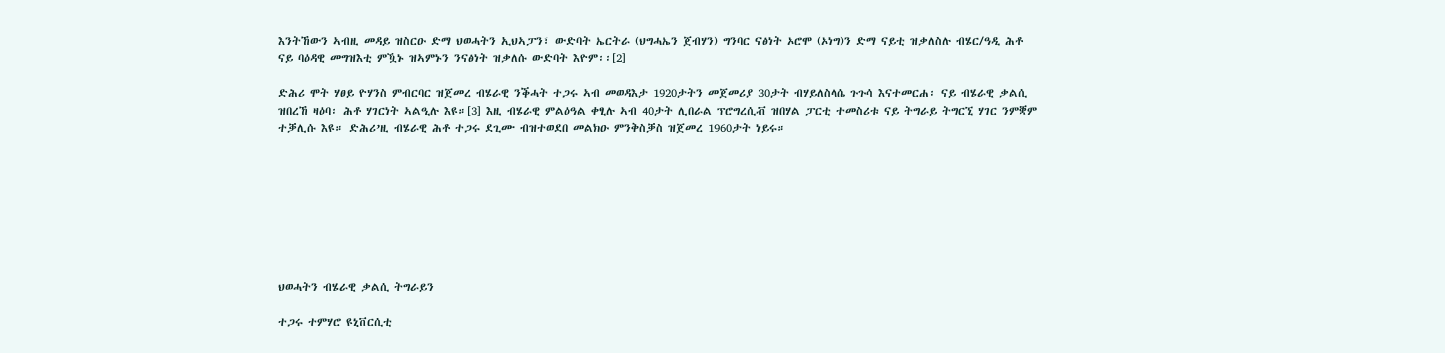እንትኸውን ኣብዚ መዳይ ዝስርዑ ድማ ህወሓትን ኢህኣፓን፣ ውድባት ኤርትራ (ህግሓኤን ጀብሃን) ግንባር ናፅነት ኦሮሞ (ኦነግ)ን ድማ ናይቲ ዝቃለስሉ ብሄር/ዓዲ ሕቶ ናይ ባዕዳዊ መግዝእቲ ምዃኑ ዝኣምኑን ንናፅነት ዝቃለሱ ውድባት እዮም፡፡[2]

ድሕሪ ሞት ሃፀይ ዮሃንስ ምብርባር ዝጀመረ ብሄራዊ ንቕሓት ተጋሩ ኣብ መወዳእታ 1920ታትን መጀመሪያ 30ታት ብሃይለስላሴ ጉጉሳ እናተመርሐ፡ ናይ ብሄራዊ ቃልሲ ዝበረኸ ዛዕባ፡ ሕቶ ሃገርነት ኣልዒሉ እዩ።[3] እዚ ብሄራዊ ምልዕዓል ቀፂሉ ኣብ 40ታት ሊበራል ፕሮግረሲቭ ዝበሃል ፓርቲ ተመስሪቱ ናይ ትግራይ ትግርኚ ሃገር ንምቛም ተቓሊሱ እዩ። ድሕሪ’ዚ ብሄራዊ ሕቶ ተጋሩ ደጊሙ ብዝተወደበ መልክዑ ምንቅስቓስ ዝጀመረ 1960ታት ነይሩ።








ህወሓትን ብሄራዊ ቃልሲ ትግራይን

ተጋሩ ተምሃሮ ዩኒቨርሲቲ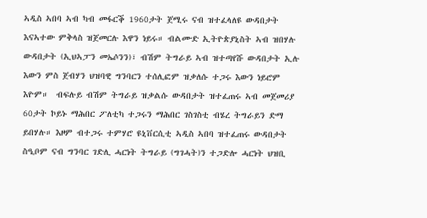ኣዲስ ኣበባ ኣብ ካብ መፋርቕ 1960ታት ጀሚሩ ናብ ዝተፈላለዩ ውዳበታት እናኣተው ምቅላስ ዝጀመርሉ እዋን ነይሩ። ብልሙድ ኢትዮጵያኒስት ኣብ ዝበሃሉ ውዳበታት (ኢህኣፓን መኤሶንን)፣ ብሽም ትግራይ ኣብ ዝተጣየሹ ውዳበታት ኢሉ እውን ምስ ጀብሃን ህዝባዊ ግንባርን ተሰሊፎም ዝቃለሱ ተጋሩ እውን ነይሮም እዮም።  ብፍሉይ ብሽም ትግራይ ዝቃልሱ ውዳበታት ዝተፈጠሩ ኣብ መጀመሪያ 60ታት ኮይኑ ማሕበር ፖለቲካ ተጋሩን ማሕበር ገስገስቲ ብሄረ ትግራይን ድማ ይበሃሉ። እዞም ብተጋሩ ተምሃሮ ዩኒቨርሲቲ ኣዲስ ኣበባ ዝተፈጠሩ ውዳበታት ስዒቦም ናብ ግንባር ገድሊ ሓርነት ትግራይ (ግገሓት)ን ተጋድሎ ሓርነት ህዝቢ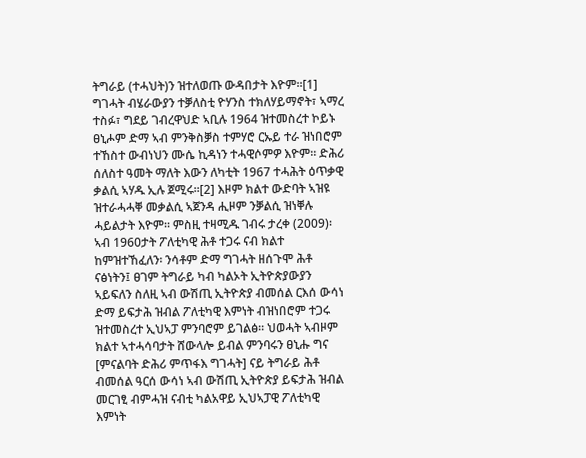ትግራይ (ተሓህት)ን ዝተለወጡ ውዳበታት እዮም።[1] ግገሓት ብሄራውያን ተቓለስቲ ዮሃንስ ተክለሃይማኖት፣ ኣማረ ተስፉ፣ ግደይ ገብረዋህድ ኣቢሉ 1964 ዝተመስረተ ኮይኑ ፀኒሖም ድማ ኣብ ምንቅስቓስ ተምሃሮ ርኡይ ተራ ዝነበሮም ተኸስተ ውብነህን ሙሴ ኪዳነን ተሓዊሶምዎ እዮም። ድሕሪ ሰለስተ ዓመት ማለት እውን ለካቲት 1967 ተሓሕት ዕጥቃዊ ቃልሲ ኣሃዱ ኢሉ ጀሚሩ።[2] እዞም ክልተ ውድባት ኣዝዩ ዝተራሓሓቐ መቃልሲ ኣጀንዳ ሒዞም ንቓልሲ ዝነቐሉ ሓይልታት እዮም። ምስዚ ተዛሚዱ ገብሩ ታረቀ (2009)፡ ኣብ 1960ታት ፖለቲካዊ ሕቶ ተጋሩ ናብ ክልተ ከምዝተኸፈለን፡ ንሳቶም ድማ ግገሓት ዘሰጉሞ ሕቶ ናፅነትን፤ ፀገም ትግራይ ካብ ካልኦት ኢትዮጵያውያን ኣይፍለን ስለዚ ኣብ ውሽጢ ኢትዮጵያ ብመሰል ርእሰ ውሳነ ድማ ይፍታሕ ዝብል ፖለቲካዊ እምነት ብዝነበሮም ተጋሩ ዝተመስረተ ኢህኣፓ ምንባሮም ይገልፅ። ህወሓት ኣብዞም ክልተ ኣተሓሳባታት ሸውላሎ ይብል ምንባሩን ፀኒሑ ግና [ምናልባት ድሕሪ ምጥፋእ ግገሓት] ናይ ትግራይ ሕቶ ብመሰል ዓርሰ ውሳነ ኣብ ውሽጢ ኢትዮጵያ ይፍታሕ ዝብል መርገፂ ብምሓዝ ናብቲ ካልአዋይ ኢህኣፓዊ ፖለቲካዊ እምነት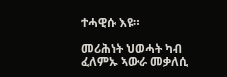ተሓዊሱ እዩ።

መሪሕነት ህወሓት ካብ ፈለምኡ ኣውራ መቃለሲ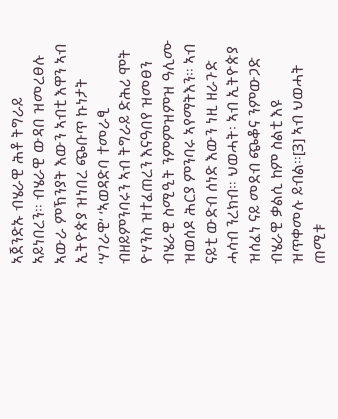ኣጀንድኡ ብሄራዊ ሕቶ ትግራይ ኣይነበረን። ብሄራዊ ውዳበ ዝመረፀሉ ኣውራ ምኽንያት እውን ኣብቲ እዋን ኣብ ኢትዮጵያ ዝነበረ ጭቡጥ ኩነታት ‘ሃገራዊ‘ ‘ኣወዳድባ ተመራፂ ብዘይምንባሩን ኣብ ትግራይ ድሕሪ ሞት ዮሃንስ ዝተፈጠረን እናዓበየ ዝመፀን ብሄራዊ ስሚዒት ንምምዝምዝ ዓሊሙ ዝወሰዶ ሕርያ ምንባሩ ኣየማትእን። ኣብ ናይቲ ውድብ ሰነድ እውን ነዚ ዘራጉድ ሓሳብ ንረክብ። ህወሓት፡ ኣብ ኢትዮጵያ ዝሰፈነ ናይ መደብ ጭቆና ንምውጋድ ብሄራዊ ቃልሲ ከም ስልቲ እዩ ዝጥቀመሉ ይብል።[3] ኣብ ህወሓት ጠሚቱ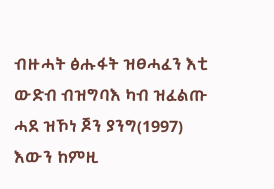ብዙሓት ፅሑፋት ዝፀሓፈን እቲ ውድብ ብዝግባእ ካብ ዝፈልጡ ሓደ ዝኾነ ጆን ያንግ(1997) እውን ከምዚ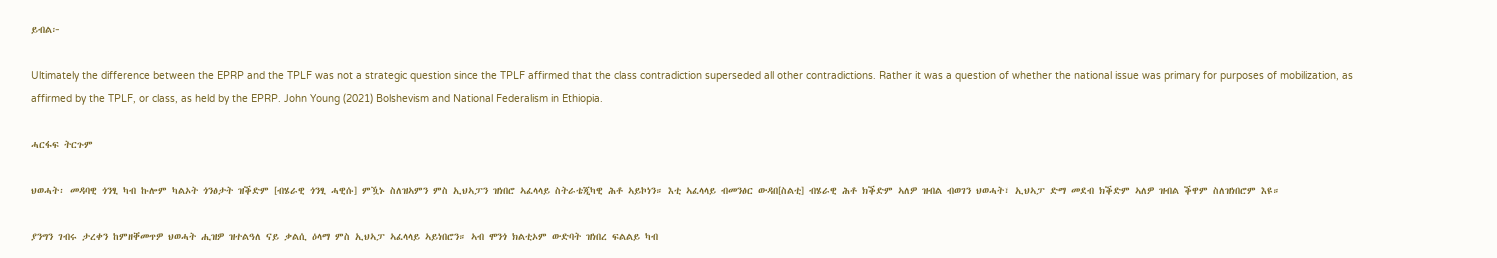ይብል፦

Ultimately the difference between the EPRP and the TPLF was not a strategic question since the TPLF affirmed that the class contradiction superseded all other contradictions. Rather it was a question of whether the national issue was primary for purposes of mobilization, as affirmed by the TPLF, or class, as held by the EPRP. John Young (2021) Bolshevism and National Federalism in Ethiopia.

ሓርፋፍ ትርጉም

ህወሓት፡ መዳባዊ ጎንፂ ካብ ኩሎም ካልኦት ጎንፅታት ዝቕድም [ብሄራዊ ጎንፂ ሓዊሱ] ምዃኑ ስለዝኣምን ምስ ኢህኣፓን ዝነበሮ ኣፈላላይ ስትራቴጂካዊ ሕቶ ኣይኮነን። እቲ ኣፈላላይ ብመንፅር ውዳበ[ስልቲ] ብሄራዊ ሕቶ ክቕድም ኣለዎ ዝብል ብወገን ህወሓት፣ ኢህኣፓ ድማ መደብ ክቕድም ኣለዎ ዝብል ቕዋም ስለዝነበሮም እዩ።

ያንግን ገብሩ ታረቀን ከምዘቐመጥዎ ህወሓት ሒዝዎ ዝተልዓለ ናይ ቃልሲ ዕላማ ምስ ኢህኣፓ ኣፈላላይ ኣይነበሮን። ኣብ ሞንጎ ክልቲኦም ውድባት ዝነበረ ፍልልይ ካብ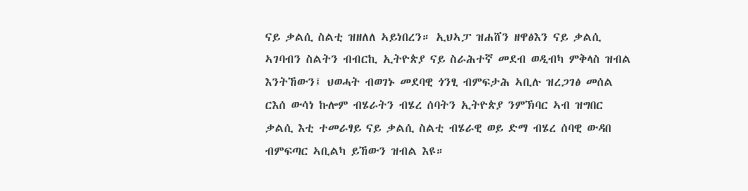ናይ ቃልሲ ስልቲ ዝዘለለ ኣይነበረን። ኢህኣፓ ዝሐሸን ዘዋፅእን ናይ ቃልሲ ኣገባብን ስልትን ብብርኪ ኢትዮጵያ ናይ ስራሕተኛ መደብ ወዲብካ ምቅላስ ዝብል እንትኸውን፤ ህወሓት ብወገኑ መደባዊ ጎንፂ ብምፍታሕ ኣቢሉ ዝረጋገፅ መሰል ርእሰ ውሳነ ኩሎም ብሄራትን ብሄረ ሰባትን ኢትዮጵያ ንምኽባር ኣብ ዝግበር ቃልሲ እቲ ተመራፃይ ናይ ቃልሲ ስልቲ ብሄራዊ ወይ ድማ ብሄረ ሰባዊ ውዳበ ብምፍጣር ኣቢልካ ይኸውን ዝብል እዩ።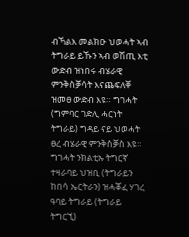ብኻልእ መልክዑ ህወሓት ኣብ ትግራይ ይኹን ኣብ ወሽጢ እቲ ውድብ ዝነበሩ ብሄራዊ ምንቅስቓሳት እናጨፍለቐ ዝመፀ ውድብ እዩ። ግገሓት (ግምባር ገድሊ ሓርነት ትግራይ) ግዳይ ናይ ህወሓት ፀረ ብሄራዊ ምንቅስቓስ እዩ።  ግገሓት ንክልቲኡ ትግርኛ ተዛራባይ ህዝቢ (ትግራይን ከበሳ ኤርትራን) ዝሓቖፈ ሃገረ ዓባይ ትግራይ (ትግራይ ትግርኚ)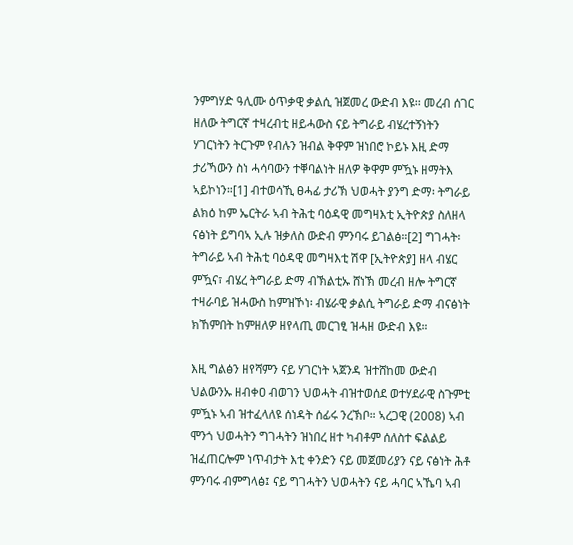ንምግሃድ ዓሊሙ ዕጥቃዊ ቃልሲ ዝጀመረ ውድብ እዩ፡፡ መረብ ሰገር ዘለው ትግርኛ ተዛረብቲ ዘይሓውስ ናይ ትግራይ ብሄረተኝነትን ሃገርነትን ትርጉም የብሉን ዝብል ቅዋም ዝነበሮ ኮይኑ እዚ ድማ ታሪኻውን ስነ ሓሳባውን ተቐባልነት ዘለዎ ቅዋም ምዃኑ ዘማትእ ኣይኮነን።[1] ብተወሳኺ ፀሓፊ ታሪኽ ህወሓት ያንግ ድማ፡ ትግራይ ልክዕ ከም ኤርትራ ኣብ ትሕቲ ባዕዳዊ መግዛእቲ ኢትዮጵያ ስለዘላ ናፅነት ይግባኣ ኢሉ ዝቃለስ ውድብ ምንባሩ ይገልፅ።[2] ግገሓት፡ ትግራይ ኣብ ትሕቲ ባዕዳዊ መግዛእቲ ሽዋ [ኢትዮጵያ] ዘላ ብሄር ምዃና፣ ብሄረ ትግራይ ድማ ብኽልቲኡ ሸነኽ መረብ ዘሎ ትግርኛ ተዛራባይ ዝሓውስ ከምዝኾነ፡ ብሄራዊ ቃልሲ ትግራይ ድማ ብናፅነት ክኸምበት ከምዘለዎ ዘየላጢ መርገፂ ዝሓዘ ውድብ እዩ።

እዚ ግልፅን ዘየሻምን ናይ ሃገርነት ኣጀንዳ ዝተሸከመ ውድብ ህልውንኡ ዘብቀዐ ብወገን ህወሓት ብዝተወሰደ ወተሃደራዊ ስጉምቲ ምዃኑ ኣብ ዝተፈላለዩ ሰነዳት ሰፊሩ ንረኽቦ። ኣረጋዊ (2008) ኣብ ሞንጎ ህወሓትን ግገሓትን ዝነበረ ዘተ ካብቶም ሰለስተ ፍልልይ ዝፈጠርሎም ነጥብታት እቲ ቀንድን ናይ መጀመሪያን ናይ ናፅነት ሕቶ ምንባሩ ብምግላፅ፤ ናይ ግገሓትን ህወሓትን ናይ ሓባር ኣኼባ ኣብ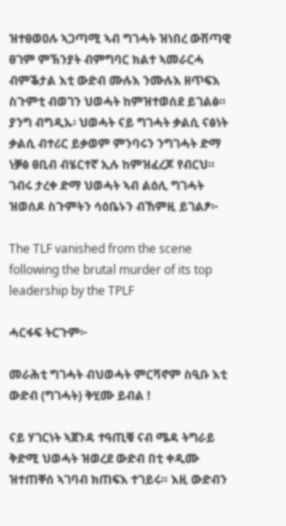ዝተፀወዐሉ ኣጋጣሚ ኣብ ግገሓት ዝነበረ ውሽጣዊ ፀገም ምኽንያት ብምግባር ክልተ ኣመራርሓ ብምቕታል እቲ ውድብ ሙሉእ ንሙሉእ ዘጥፍእ ስጉምቲ ብወገን ህወሓት ከምዝተወሰደ ይገልፅ። ያንግ ብግዲኡ፡ ህወሓት ናይ ግገሓት ቃልሲ ናፅነት ቃልሲ ብተሪር ይቃወም ምንባሩን ንግገሓት ድማ ነቓፅ ፀቢብ ብሄርተኛ ኢሉ ከምዝፈረጆ የብርህ። ገብሩ ታረቀ ድማ ህወሓት ኣብ ልዕሊ ግገሓት ዝወሰዶ ስጉምትን ሳዕቤኑን ብኸምዚ ይገልፆ፦

The TLF vanished from the scene following the brutal murder of its top leadership by the TPLF

ሓርፋፍ ትርጉም፦

መራሕቲ ግገሓት ብህወሓት ምርሻኖም ስዒቡ እቲ ውድብ (ግገሓት) ቅሂሙ ይብል !

ናይ ሃገርነት ኣጀንዳ ተዓጢቑ ናብ ሜዳ ትግራይ ቅድሚ ህወሓት ዝወረደ ውድብ በቲ ቀዲሙ ዝተጠቐሰ ኣገባብ ክጠፍእ ተገይሩ። እዚ ውድብን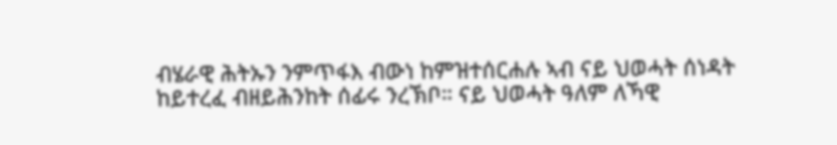ብሄራዊ ሕትኡን ንምጥፋእ ብውነ ከምዝተሰርሐሉ ኣብ ናይ ህወሓት ሰነዳት ከይተረፈ ብዘይሕንከት ሰፊሩ ንረኽቦ። ናይ ህወሓት ዓለም ለኻዊ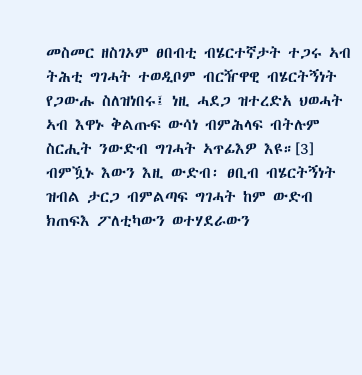መስመር ዘስገኦም ፀበብቲ ብሄርተኛታት ተጋሩ ኣብ ትሕቲ ግገሓት ተወዲቦም ብርዥዋዊ ብሄርትኝነት የጋውሑ ስለዝነበሩ፤ ነዚ ሓደጋ ዝተረድአ ህወሓት ኣብ እዋኑ ቅልጡፍ ውሳነ ብምሕላፍ ብትሉም ስርሒት ንውድብ ግገሓት ኣጥፊእዎ እዩ።[3] ብምዃኑ እውን እዚ ውድብ፡ ፀቢብ ብሄርትኝነት ዝብል ታርጋ ብምልጣፍ ግገሓት ከም ውድብ ክጠፍእ ፖለቲካውን ወተሃደራውን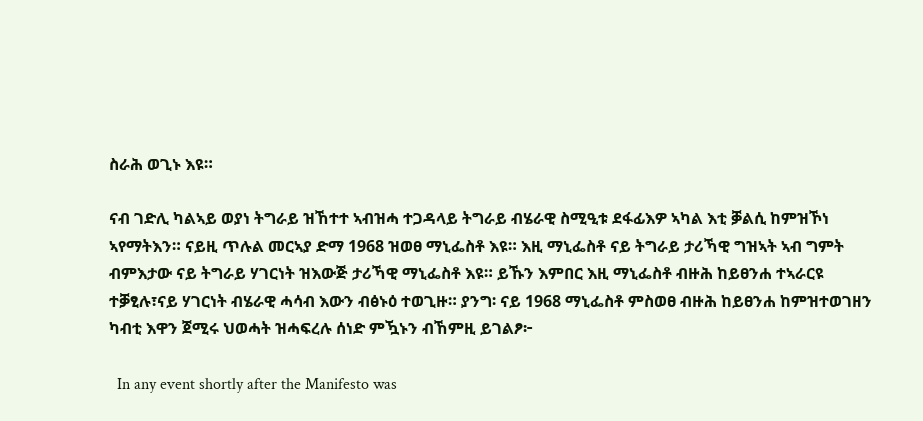ስራሕ ወጊኑ እዩ።

ናብ ገድሊ ካልኣይ ወያነ ትግራይ ዝኸተተ ኣብዝሓ ተጋዳላይ ትግራይ ብሄራዊ ስሚዒቱ ደፋፊእዎ ኣካል እቲ ቓልሲ ከምዝኾነ ኣየማትእን። ናይዚ ጥሉል መርኣያ ድማ 1968 ዝወፀ ማኒፌስቶ እዩ። እዚ ማኒፌስቶ ናይ ትግራይ ታሪኻዊ ግዝኣት ኣብ ግምት ብምእታው ናይ ትግራይ ሃገርነት ዝእውጅ ታሪኻዊ ማኒፌስቶ እዩ። ይኹን እምበር እዚ ማኒፌስቶ ብዙሕ ከይፀንሐ ተኣራርዩ ተቓፂሉ፣ናይ ሃገርነት ብሄራዊ ሓሳብ እውን ብፅኑዕ ተወጊዙ። ያንግ፡ ናይ 1968 ማኒፌስቶ ምስወፀ ብዙሕ ከይፀንሐ ከምዝተወገዘን ካብቲ እዋን ጀሚሩ ህወሓት ዝሓፍረሉ ሰነድ ምዃኑን ብኸምዚ ይገልፆ፦

  In any event shortly after the Manifesto was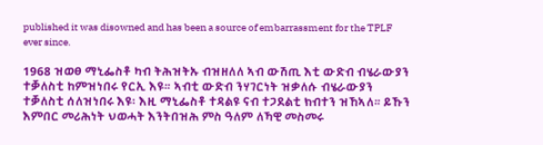published it was disowned and has been a source of embarrassment for the TPLF ever since.

1968 ዝወፀ ማኒፌስቶ ካብ ትሕዝትኡ ብዝዘለለ ኣብ ውሽጢ እቲ ውድብ ብሄራውያን ተቓለስቲ ከምዝነበሩ የርኢ እዩ። ኣብቲ ውድብ ንሃገርነት ዝቃለሱ ብሄራውያን ተቓለስቲ ሰለዝነበሩ እዩ፡ እዚ ማኒፌስቶ ተዳልዩ ናብ ተጋደልቲ ክብተን ዝኸኣለ። ይኹን እምበር መሪሕነት ህወሓት እንትበዝሕ ምስ ዓለም ለኻዊ መስመሩ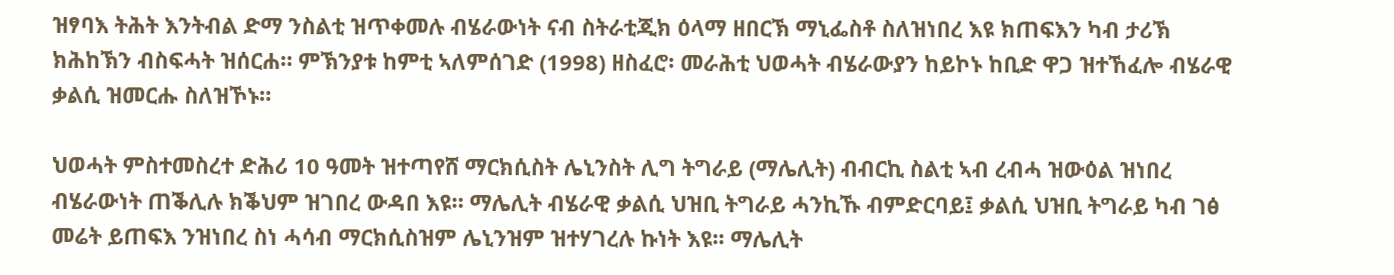ዝፃባእ ትሕት እንትብል ድማ ንስልቲ ዝጥቀመሉ ብሄራውነት ናብ ስትራቲጂክ ዕላማ ዘበርኽ ማኒፌስቶ ስለዝነበረ እዩ ክጠፍእን ካብ ታሪኽ ክሕከኽን ብስፍሓት ዝሰርሐ። ምኽንያቱ ከምቲ ኣለምሰገድ (1998) ዘስፈሮ፡ መራሕቲ ህወሓት ብሄራውያን ከይኮኑ ከቢድ ዋጋ ዝተኸፈሎ ብሄራዊ ቃልሲ ዝመርሑ ስለዝኾኑ።

ህወሓት ምስተመስረተ ድሕሪ 10 ዓመት ዝተጣየሸ ማርክሲስት ሌኒንስት ሊግ ትግራይ (ማሌሊት) ብብርኪ ስልቲ ኣብ ረብሓ ዝውዕል ዝነበረ ብሄራውነት ጠቕሊሉ ክቕህም ዝገበረ ውዳበ እዩ። ማሌሊት ብሄራዊ ቃልሲ ህዝቢ ትግራይ ሓንኪኹ ብምድርባይ፤ ቃልሲ ህዝቢ ትግራይ ካብ ገፅ መሬት ይጠፍእ ንዝነበረ ስነ ሓሳብ ማርክሲስዝም ሌኒንዝም ዝተሃገረሉ ኩነት እዩ፡፡ ማሌሊት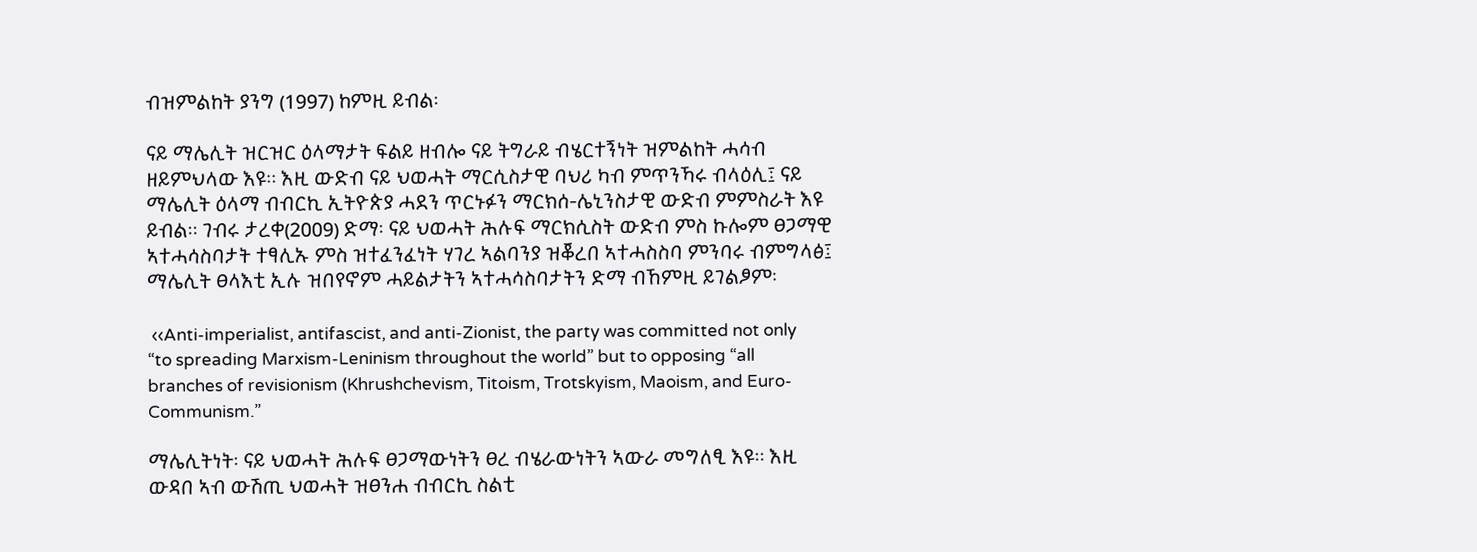ብዝምልከት ያንግ (1997) ከምዚ ይብል፡

ናይ ማሌሊት ዝርዝር ዕላማታት ፍልይ ዘብሎ ናይ ትግራይ ብሄርተኝነት ዝምልከት ሓሳብ ዘይምህላው እዩ። እዚ ውድብ ናይ ህወሓት ማርሲስታዊ ባህሪ ካብ ምጥንኻሩ ብላዕሊ፤ ናይ ማሌሊት ዕላማ ብብርኪ ኢትዮጵያ ሓደን ጥርኑፉን ማርክሰ-ሌኒንስታዊ ውድብ ምምስራት እዩ ይብል። ገብሩ ታረቀ(2009) ድማ፡ ናይ ህወሓት ሕሉፍ ማርክሲስት ውድብ ምስ ኩሎም ፀጋማዊ ኣተሓሳስባታት ተፃሊኡ ምስ ዝተፈንፈነት ሃገረ ኣልባንያ ዝቖረበ ኣተሓስስባ ምንባሩ ብምግላፅ፤ ማሌሊት ፀላእቲ ኢሉ ዝበየኖም ሓይልታትን ኣተሓሳስባታትን ድማ ብኸምዚ ይገልፆም፡

 ‹‹Anti-imperialist, antifascist, and anti-Zionist, the party was committed not only “to spreading Marxism-Leninism throughout the world” but to opposing “all branches of revisionism (Khrushchevism, Titoism, Trotskyism, Maoism, and Euro-Communism.”

ማሌሊትነት፡ ናይ ህወሓት ሕሉፍ ፀጋማውነትን ፀረ ብሄራውነትን ኣውራ መግለፂ እዩ። እዚ ውዳበ ኣብ ውሽጢ ህወሓት ዝፀንሐ ብብርኪ ስልቲ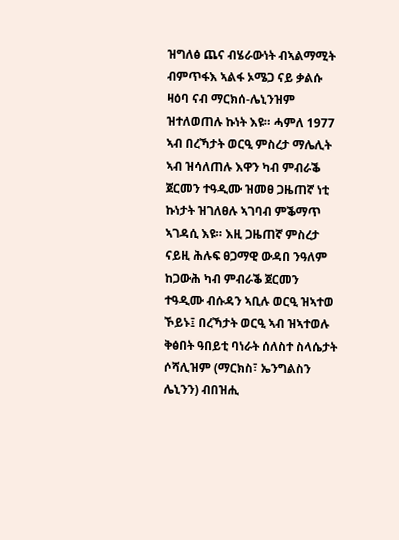ዝግለፅ ጨና ብሄራውነት ብኣልማሚት ብምጥፋእ ኣልፋ ኦሜጋ ናይ ቃልሱ ዛዕባ ናብ ማርክሰ-ሌኒንዝም ዝተለወጠሉ ኩነት እዩ። ሓምለ 1977 ኣብ በረኻታት ወርዒ ምስረታ ማሌሊት ኣብ ዝሳለጠሉ እዋን ካብ ምብራቕ ጀርመን ተዓዲሙ ዝመፀ ጋዜጠኛ ነቲ ኩነታት ዝገለፀሉ ኣገባብ ምቕማጥ ኣገዳሲ እዩ። እዚ ጋዜጠኛ ምስረታ ናይዚ ሕሉፍ ፀጋማዊ ውዳበ ንዓለም ከጋውሕ ካብ ምብራቕ ጀርመን ተዓዲሙ ብሱዳን ኣቢሉ ወርዒ ዝኣተወ ኾይኑ፤ በረኻታት ወርዒ ኣብ ዝኣተወሉ ቅፅበት ዓበይቲ ባነራት ሰለስተ ስላሴታት ሶሻሊዝም (ማርክስ፣ ኤንግልስን ሌኒንን) ብበዝሒ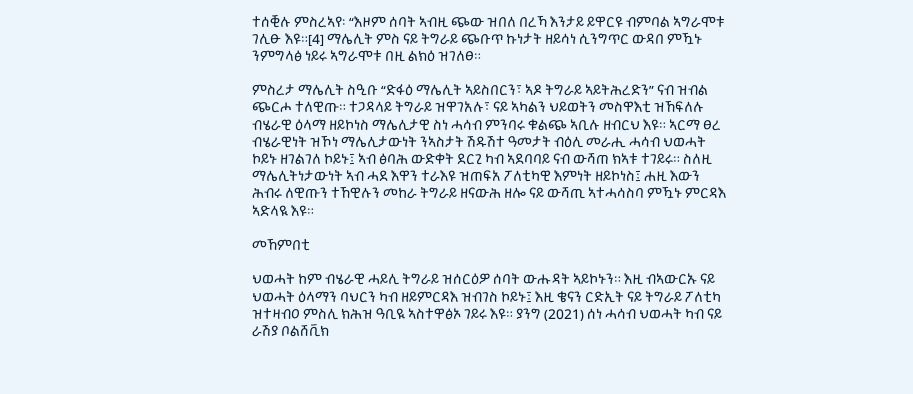ተሰቒሉ ምስረኣየ፡ “እዞም ሰባት ኣብዚ ጭው ዝበለ በረኻ እንታይ ይዋርዩ ብምባል ኣግራሞቱ ገሊፁ እዩ።[4] ማሌሊት ምስ ናይ ትግራይ ጭቡጥ ኩነታት ዘይሳነ ሲንግጥር ውዳበ ምዃኑ ንምግላፅ ነይሩ ኣግራሞቱ በዚ ልክዕ ዝገለፀ።

ምስረታ ማሌሊት ስዒቡ “ድፋዕ ማሌሊት ኣይስበርን፣ ኣዶ ትግራይ ኣይትሕረድን” ናብ ዝብል ጭርሖ ተለዊጡ። ተጋዳላይ ትግራይ ዝዋገአሉ፣ ናይ ኣካልን ህይወትን መስዋእቲ ዝኸፍለሉ ብሄራዊ ዕላማ ዘይኮነስ ማሌሊታዊ ስነ ሓሳብ ምንባሩ ቁልጭ ኣቢሉ ዘብርህ እዩ። ኣርማ ፀረ ብሄራዊነት ዝኾነ ማሌሊታውነት ንኣስታት ሽዱሽተ ዓመታት ብዕሊ መራሒ ሓሳብ ህወሓት ኮይኑ ዘገልገለ ኮይኑ፤ ኣብ ፅባሕ ውድቀት ደርጊ ካብ ኣደባባይ ናብ ውሻጠ ክኣቱ ተገይሩ። ስለዚ ማሌሊትነታውነት ኣብ ሓደ እዋን ተራእዩ ዝጠፍአ ፖለቲካዊ እምነት ዘይኮነስ፤ ሐዚ እውን ሕብሩ ለዊጡን ተኸዊሉን መከራ ትግራይ ዘናውሕ ዘሎ ናይ ውሻጢ ኣተሓሳስባ ምዃኑ ምርዳእ ኣድላዪ እዩ።

መኸምበቲ

ህወሓት ከም ብሄራዊ ሓይሊ ትግራይ ዝሰርዕዎ ሰባት ውሑዳት ኣይኮኑን። እዚ ብኣውርኡ ናይ ህወሓት ዕላማን ባህርን ካብ ዘይምርዳእ ዝብገስ ኮይኑ፤ እዚ ቄናን ርድኢት ናይ ትግራይ ፖለቲካ ዝተዛብዐ ምስሊ ክሕዝ ዓቢዪ ኣስተዋፅኦ ገይሩ እዩ። ያንግ (2021) ሰነ ሓሳብ ህወሓት ካብ ናይ ራሽያ ቦልሸቪክ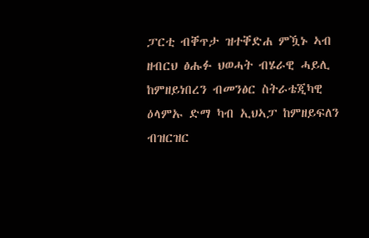ፓርቲ ብቐጥታ ዝተቐድሐ ምዃኑ ኣብ ዘብርህ ፅሑፉ ህወሓት ብሄራዊ ሓይሊ ከምዘይነበረን ብመንፅር ስትራቴጂካዊ ዕላምኡ ድማ ካብ ኢህኣፓ ከምዘይፍለን ብዝርዝር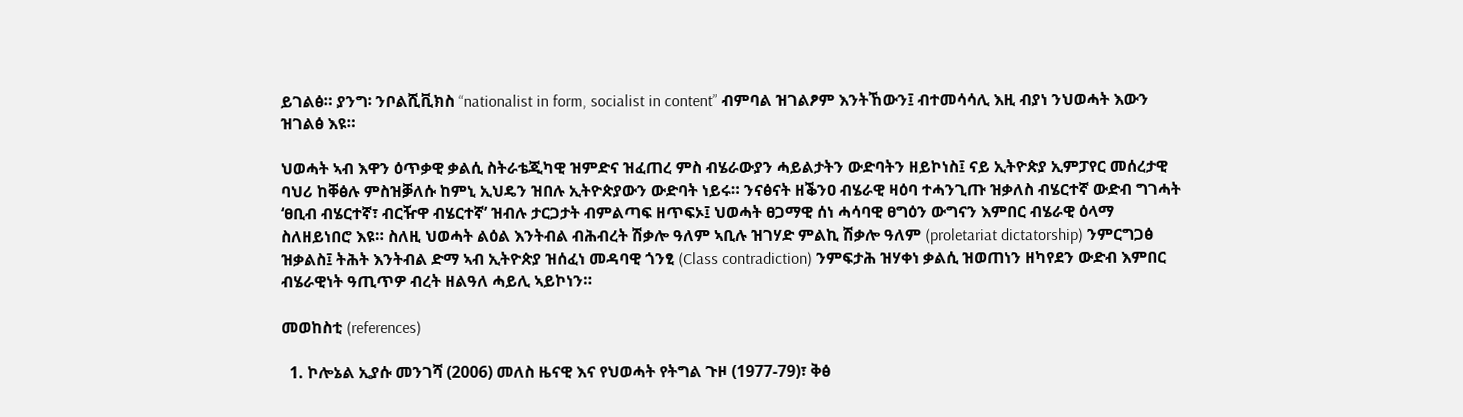ይገልፅ። ያንግ፡ ንቦልሺቪክስ “nationalist in form, socialist in content” ብምባል ዝገልፆም እንትኸውን፤ ብተመሳሳሊ እዚ ብያነ ንህወሓት እውን ዝገልፅ እዩ።

ህወሓት ኣብ እዋን ዕጥቃዊ ቃልሲ ስትራቴጂካዊ ዝምድና ዝፈጠረ ምስ ብሄራውያን ሓይልታትን ውድባትን ዘይኮነስ፤ ናይ ኢትዮጵያ ኢምፓየር መሰረታዊ ባህሪ ከቐፅሉ ምስዝቓለሱ ከምኒ ኢህዴን ዝበሉ ኢትዮጵያውን ውድባት ነይሩ። ንናፅናት ዘቕንዐ ብሄራዊ ዛዕባ ተሓንጊጡ ዝቃለስ ብሄርተኛ ውድብ ግገሓት ‘ፀቢብ ብሄርተኛ፣ ብርዥዋ ብሄርተኛ’ ዝብሉ ታርጋታት ብምልጣፍ ዘጥፍኦ፤ ህወሓት ፀጋማዊ ሰነ ሓሳባዊ ፀግዕን ውግናን እምበር ብሄራዊ ዕላማ ስለዘይነበሮ እዩ። ስለዚ ህወሓት ልዕል እንትብል ብሕብረት ሽቃሎ ዓለም ኣቢሉ ዝገሃድ ምልኪ ሽቃሎ ዓለም (proletariat dictatorship) ንምርግጋፅ ዝቃልስ፤ ትሕት እንትብል ድማ ኣብ ኢትዮጵያ ዝሰፈነ መዳባዊ ጎንፂ (Class contradiction) ንምፍታሕ ዝሃቀነ ቃልሲ ዝወጠነን ዘካየደን ውድብ እምበር ብሄራዊነት ዓጢጥዎ ብረት ዘልዓለ ሓይሊ ኣይኮነን።

መወከስቲ (references)

  1. ኮሎኔል ኢያሱ መንገሻ (2006) መለስ ዜናዊ እና የህወሓት የትግል ጉዞ (1977-79)፣ ቅፅ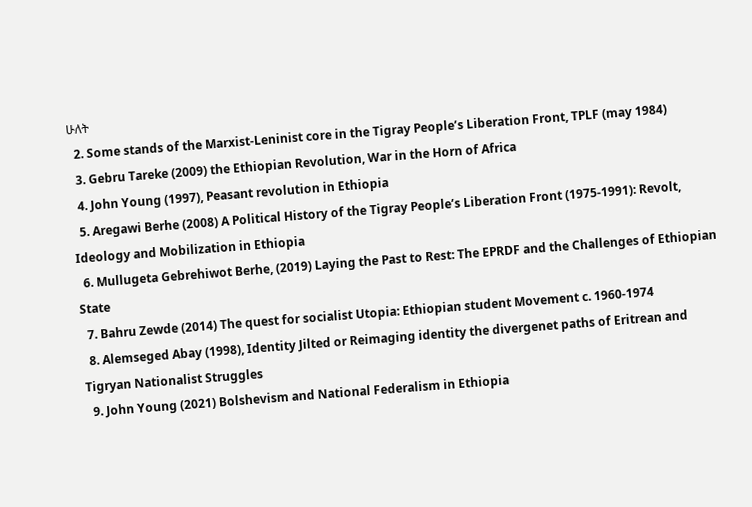ሁለት
  2. Some stands of the Marxist-Leninist core in the Tigray People’s Liberation Front, TPLF (may 1984)
  3. Gebru Tareke (2009) the Ethiopian Revolution, War in the Horn of Africa
  4. John Young (1997), Peasant revolution in Ethiopia
  5. Aregawi Berhe (2008) A Political History of the Tigray People’s Liberation Front (1975-1991): Revolt, Ideology and Mobilization in Ethiopia
  6. Mullugeta Gebrehiwot Berhe, (2019) Laying the Past to Rest: The EPRDF and the Challenges of Ethiopian State
  7. Bahru Zewde (2014) The quest for socialist Utopia: Ethiopian student Movement c. 1960-1974
  8. Alemseged Abay (1998), Identity Jilted or Reimaging identity the divergenet paths of Eritrean and Tigryan Nationalist Struggles
  9. John Young (2021) Bolshevism and National Federalism in Ethiopia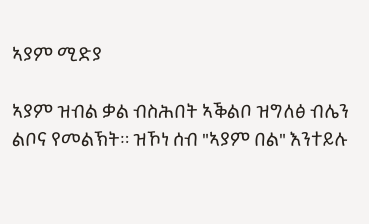ኣያም ሚድያ

ኣያም ዝብል ቃል ብስሕበት ኣቕልቦ ዝግለፅ ብሌን ልቦና የመልኽት። ዝኾነ ሰብ "ኣያም በል" እንተይሉ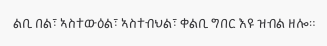ልቢ በል፣ ኣስተውዕል፣ ኣስተብህል፣ ቀልቢ ግበር እዩ ዝብል ዘሎ።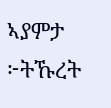ኣያምታ ፦ትኹረት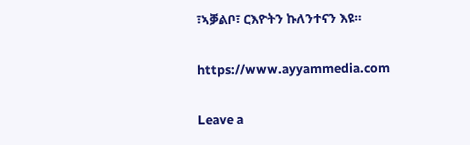፣ኣቓልቦ፣ ርእዮትን ኩለንተናን እዩ።

https://www.ayyammedia.com

Leave a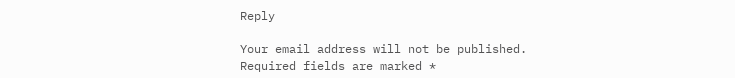Reply

Your email address will not be published. Required fields are marked *